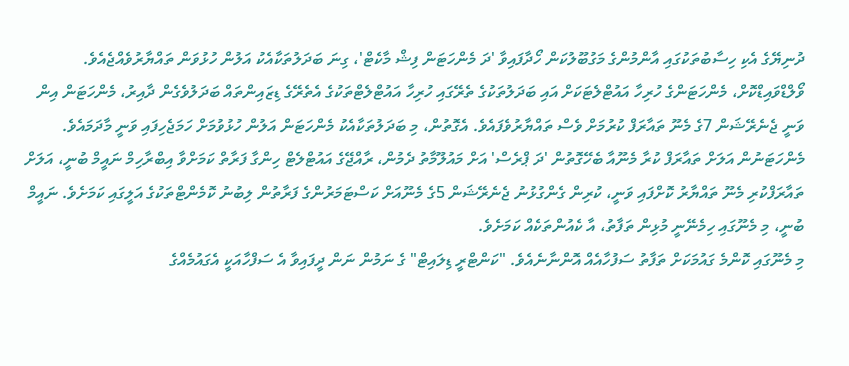ދުނިޔޭގެ އެކި ހިސާބުތަކުގައި އާންމުންގެ މަގުބޫލުކަން ހޯދާފައިވާ 'ދަ މެންހަޓަން ފިޝް މާކެޓް'، ގިނަ ބަދަލުތަކާއެކު އަލުން ހުޅުވަން ތައްޔާރުވެއްޖެއެވެ.
ވޯލްޑްވައިޑްކޮށް، މެންހަޓަންގެ ހުރިހާ އައުޓްލެޓަކަށް އައި ބަދަލުތަކުގެ ތެރޭގައި ހުރިހާ އައުޓްލެޓްތަކުގެ އެތެރޭގެ ޑިޒައިންތައް ބަދަލުވެގެން ދާއިރު، މެންހަޓަން އިން ވަނީ ޖެނެރޭޝަން 7ގެ މެނޫ ތައާރަފް ކުރުމަށް ވެސް ތައްޔާރުވެފައެވެ. އެގޮތުން، މި ބަދަލުތަކާއެކު މެންހަޓަން އަލުން ހުޅުވުމަށް ހަމަޖެހިފައި ވަނީ މާދަމައެވެ.
މެންހަޓަނުން އަލަށް ތައާރަފް ކުރާ މެނޫއާ ބެހޭގޮތުން 'ދަ ޕްރެސް' އަށް މައުލޫމާތު ދެމުން، ރާއްޖޭގެ އައުޓްލެޓް ހިންގާ ފަރާތް ކަމަށްވާ އިބްރާހިމް ނައީމް ބުނީ، އަލަށް ތައާރަފްކުރި މެނޫ ތައްޔާރު ކޮށްފައި ވަނީ، ކުރިން ގެންގުޅުނު ޖެނެރޭޝަން 5ގެ މެނޫއަށް ކަސްޓަމަރުންގެ ފަރާތުން ލިބުނު ކޮމެންޓްތަކުގެ އަލީގައި ކަމަށެވެ. ނައީމް ބުނީ، މި މެނޫގައި ހިމެނޭނީ މުޅިން ތަފާތު، އާ ކެއުންތަކެއް ކަމަށެވެ.
މި މެނޫގައި ކޮންމެ ގައުމަކަށް ތަފާތު ސަފުހާއެއް އޮންނާނެއެވެ. "ކަންޓްރީ ޑިލައިޓް" ގެ ނަމުން ނަން ދީފައިވާ އެ ސަފްހާއަކީ އެގައުމެއްގެ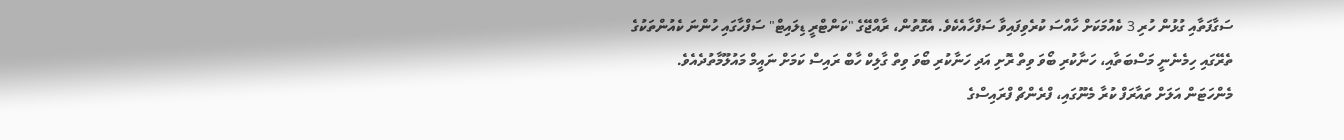ސަގާފަތާއި ގުޅުން ހުރި 3 ކެއުމަކަށް ހާއްސަ ކުރެވިފައިވާ ސަފްހާއެކެވެ. އެގޮތުން، ރާއްޖޭގެ "ކަންޓްރީ ޑިލައިޓް" ސަފްހާގައި ހުންނަ ކެއުންތަކުގެ ތެރޭގައި ހިމެނެނީ މަސްބަތާއި، ހަނާކުރި ބޯވަ ވިތް ރޮށި އަދި ހަނާކުރި ބޯވަ ވިތް ގާލިކް ހާބް ރައިސް ކަމަށް ނައީމް މައުލޫމާތުދެއެވެ.
މެންހަޓަން އަލަށް ތައާރަފް ކުރާ މެނޫގައި، ފްރެންޗް ފްރައިސްގެ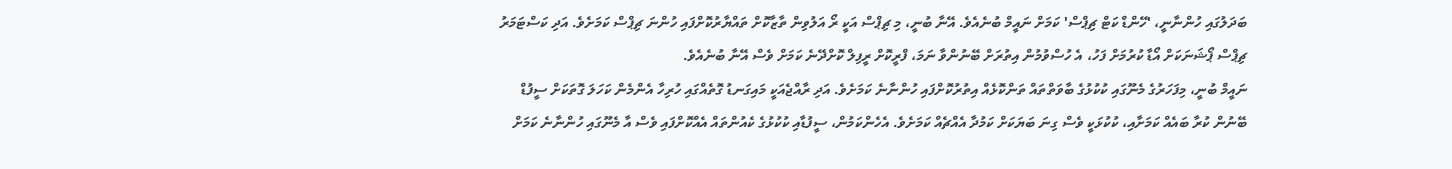ބަދަލުގައި ހުންނާނީ، 'ހޭންޑް ކަޓް ޗިޕްސް' ކަމަށް ނައީމް ބުނެއެވެ. އޭނާ ބުނީ، މި ޗިޕްސް އަކީ ރޯ އަލުވިން ތާޒާކޮށް ތައްޔާރުކޮށްފައި ހުންނަ ޗިޕްސް ކަމަށެވެ. އަދި ކަސްޓަމަރު ޗިޕްސް ޕޯޝަނަކަށް އޯޑާ ކުރުމަށް ފަހު، އެ ހުސްވުމުން އިތުރަށް ބޭނުންވާ ނަމަ، ފްރީކޮށް ރީފިލް ކޮށްދޭނެ ކަމަށް ވެސް އޭނާ ބުނެއެވެ.
ނައީމް ބުނީ، މިފަހަރުގެ މެނޫގައި ކުކުޅުގެ ބާވަތްތައް ތަންކޮޅެއް އިތުރުކޮށްފައި ހުންނާނެ ކަމަށެވެ. އަދި ރާއްޖެއަކީ މައިގަނޑު ގޮތެއްގައި ހުރިހާ އެންމެން ކަހަލަ ގޮތަކަށް ސީފުޑް ބޭނުން ކުރާ ބައެއް ކަމަށާއި، ކުކުޅަކީ ވެސް ގިނަ ބަޔަކަށް ކަމުދާ އެއްޗެއް ކަމަށެވެ. އެހެންކަމުން، ސީފުޑާއި ކުކުޅުގެ ކެއުންތައް އެއްކޮށްފައި ވެސް އާ މެނޫގައި ހުންނާނެ ކަމަށް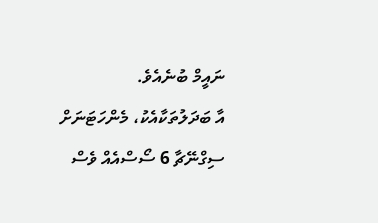ނައީމް ބުނެއެވެ.
އާ ބަދަލުތަކާއެކު، މެންހަޓަނަށް ސިގްނޭޗާ 6 ސޯސްއެއް ވެސް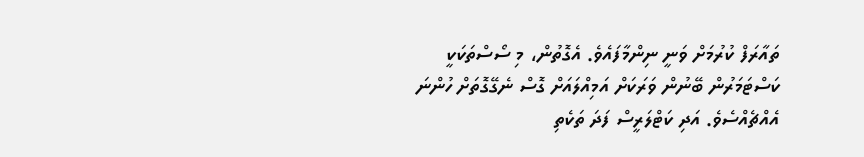ތައާރަފް ކުރުމަށް ވަނީ ނިންމާފައެވެ. އެގޮތުން، މި ސޯސްތަކަކީ ކަސްޓަމަރުން ބޭނުން ވަރަކަށް އަމިއްލައަށް ގޮސް ނެގޭގޮތަށް ހުންނަ އެއްޗެއްސެވެ. އަދި ކަޓްލަރީސް ފަދަ ތަކެތި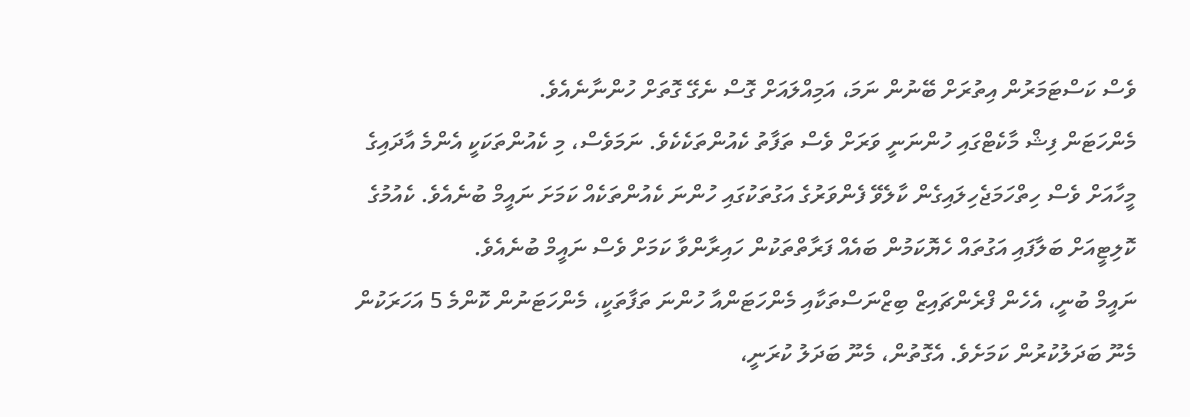ވެސް ކަސްޓަމަރުން އިތުރަށް ބޭނުން ނަމަ، އަމިއްލައަށް ގޮސް ނެގޭ ގޮތަށް ހުންނާނެއެވެ.
މެންހަޓަން ފިޝް މާކެޓްގައި ހުންނަނީ ވަރަށް ވެސް ތަފާތު ކެއުންތަކެކެވެ. ނަމަވެސް، މި ކެއުންތަކަކީ އެންމެ އާދައިގެ މީހާއަށް ވެސް ހިތްހަމަޖެހިލައިގެން ކާލެވޭ ފެންވަރުގެ އަގުތަކުގައި ހުންނަ ކެއުންތަކެއް ކަމަށަ ނައީމް ބުނެއެވެ. ކެއުމުގެ ކޮލިޓީއަށް ބަލާފައި އަގުތައް ހެޔޮކަމުން ބައެއް ފަރާތްތަކުން ހައިރާންވާ ކަމަށް ވެސް ނައީމް ބުނެއެވެ.
ނައީމް ބުނީ، އެހެން ފްރެންޗައިޒް ބިޒްނަސްތަކާއި މެންހަޓަންއާ ހުންނަ ތަފާތަކީ، މެންހަޓަނުން ކޮންމެ 5 އަހަރަކުން މެނޫ ބަދަލުކުރުން ކަމަށެވެ. އެގޮތުން، މެނޫ ބަދަލު ކުރަނީ،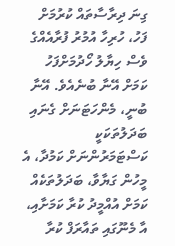ގިނަ ދިރާސާތައް ކުރުމަށް ފަހު، ހުރިހާ އުމުރު ފުރާއެއްގެ ވެސް ހިޔާލު ހޯދުމަށްފަހު ކަމަށް އޭނާ ބުނެއެވެ. އޭނާ ބުނީ، މެންހަޓަނަށް ގެނައި ބަދަލުތަކަކީ ކަސްޓަމަރުންނަށް ކަމުދާ، އެ މީހުން ގަޔާވާ، ބަދަލުތަކެއް ކަމަށް އުއްމީދު ކުރާ ކަމަށާއި، އާ މެނޫގައި ތައާރަފް ކުރާ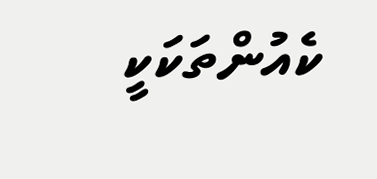ކެއުންތަކަކީ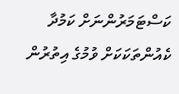ކަސްޓަމަރުންނަށް ކަމުދާ ކެއުންތަކަކަށް ވުމުގެ އިތުރުން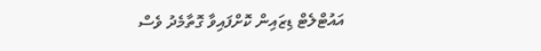އައުޓްލެޓް ޑިޒައިން ކޮށްފައިވާ ގޮތާމެދު ވެސް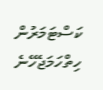ކަސްޓަމަރުން ހިތްހަމަޖެހޭނެ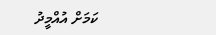ކަމަށް އުއްމީދު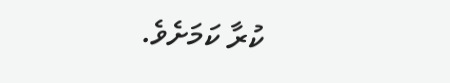ކުރާ ކަމަށެވެ.